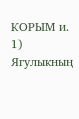КОРЫМ и. 1) Ягулыкның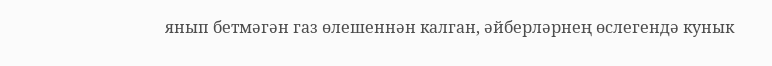янып бетмәгән газ өлешеннән калган, әйберләрнең өслегендә кунык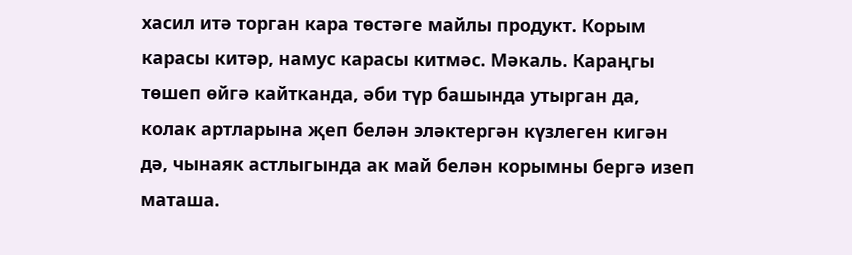хасил итә торган кара төстәге майлы продукт. Корым карасы китәр, намус карасы китмәс. Мәкаль. Караңгы төшеп өйгә кайтканда, әби түр башында утырган да, колак артларына җеп белән эләктергән күзлеген кигән дә, чынаяк астлыгында ак май белән корымны бергә изеп маташа.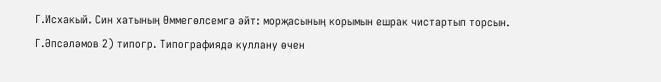Г.Исхакый. Син хатының Өммегөлсемгә әйт: морҗасының корымын ешрак чистартып торсын. Г.Әпсәләмов 2) типогр. Типографиядә куллану өчен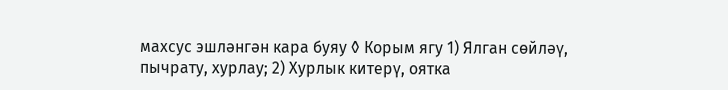махсус эшләнгән кара буяу ◊ Корым ягу 1) Ялган сөйләү, пычрату, хурлау; 2) Хурлык китерү, оятка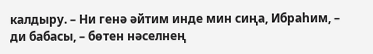калдыру. – Ни генә әйтим инде мин сиңа, Ибраһим, – ди бабасы, – бөтен нәселнең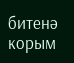битенә корым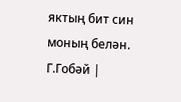яктың бит син моның белән. Г.Гобәй |